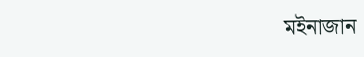মইনাজান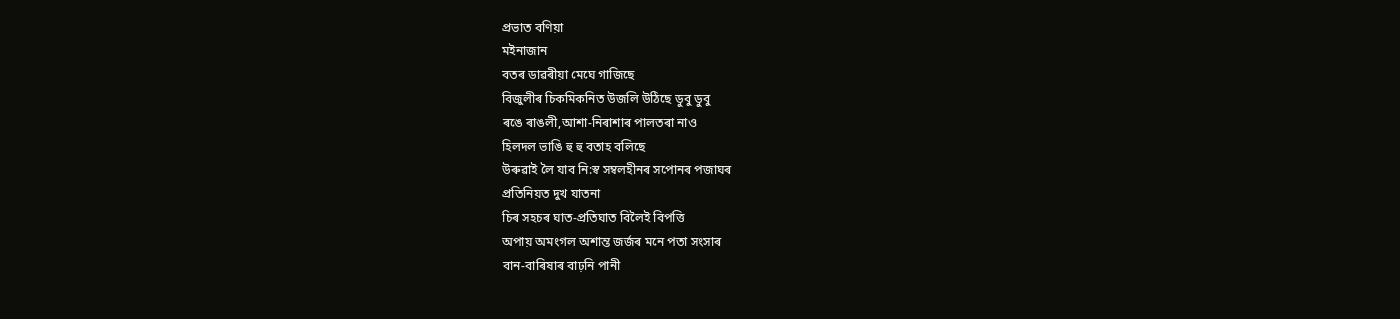প্ৰভাত বণিয়া
মইনাজান
বতৰ ডাৱৰীয়া মেঘে গাজিছে
বিজুলীৰ চিকমিকনিত উজলি উঠিছে ডুবু ডুবু
ৰঙে ৰাঙলী,আশা-নিৰাশাৰ পালতৰা নাও
হিলদল ভাঙি হু হু বতাহ বলিছে
উৰুৱাই লৈ যাব নি:স্ব সম্বলহীনৰ সপোনৰ পজাঘৰ
প্ৰতিনিয়ত দুখ যাতনা
চিৰ সহচৰ ঘাত-প্রতিঘাত বিলৈই বিপত্তি
অপায় অমংগল অশান্ত জৰ্জৰ মনে পতা সংসাৰ
বান-বাৰিষাৰ বাঢ়নি পানী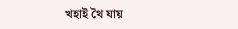খহাই থৈ যায়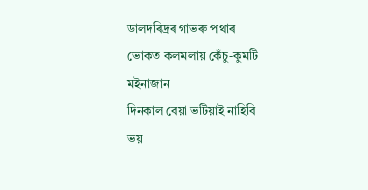ডালদৰিদ্ৰৰ গাভৰু পথাৰ
ভোকত কলমলায় কেঁচু-কুমটি
মইনাজান
দিনকাল বেয়া ভটিয়াই নাহিবি
ভয়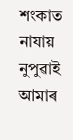শংকাত নাযায় নুপুৱাই আমাৰ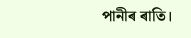পানীৰ ৰাতি।